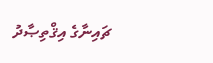ޗައިނާގެ އިޤްތިޞާދު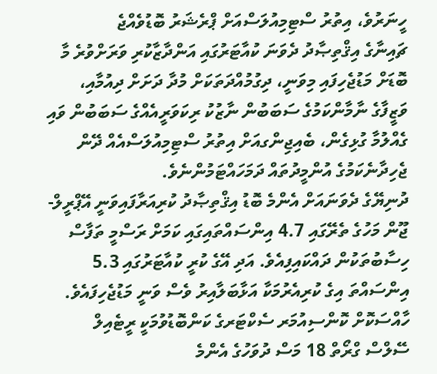ހީނަރުވެ، އިތުރު ސްޓިމިއުލަސްއަށް ޕްރެޝަރު ބޮޑުވެއްޖެ
ޗައިނާގެ އިޤްތިޞާދު ދެވަނަ ކުއާޓަރުގައި އަންދާޒާކުރި ވަރަށްވުރެ މާ ބޮޑަށް މަޑުޖެހިފައި މިވަނީ، ދިގުމުއްދަތަކަށް މުދާ ދަށަށް ދިއުމާއި، ވަޒީފާގެ ނާމާންކަމުގެ ސަބަބުން ނާޒުކު ރިކަވަރީއެއްގެ ސަބަބުން ވައި ގެއްލުމާ ގުޅިގެން، ބެއިޖިންގއަށް އިތުރު ސްޓިމިއުލަސްއެއް ދޭން ޖެހިދާނެކަމުގެ އުންމީދުތައް ދަމަހައްޓަމުންނެވެ.
ދުނިޔޭގެ ދެވަނައަށް އެންމެ ބޮޑު އިޤްތިޞާދު ކުރިއަރާފައިވަނީ އޭޕްރީލް-ޖޫން މަހުގެ ތެރޭގައި 4.7 އިންސައްތައިގައި ކަމަށް ރަސްމީ ތަފާސް ހިސާބުތަކުން ދައްކައިފިއެވެ. އަދި އޭގެ ކުރީ ކުއާޓަރުގައި 5.3 އިންސައްތަ އިގެ ކުރިއެރުމަކާ އަޅާބަލާއިރު ވެސް ވަނީ މަޑުޖެހިފައެވެ.
ހާއްސަކޮށް ކޮންސިއުމަރ ސެކްޓަރގެ ކަންބޮޑުވުމަކީ ރީޓެއިލް ސޭލްސް ގްރޯތް 18 މަސް ދުވަހުގެ އެންމެ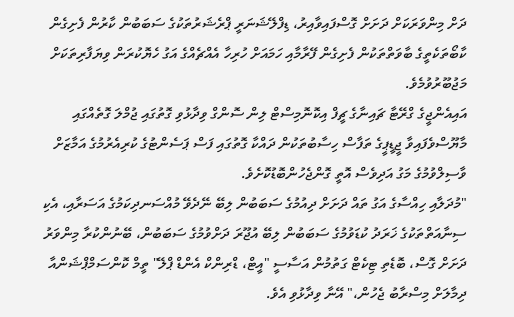ދަށް މިންވަރަކަށް ދަށަށް ގޮސްފައިވާއިރު، ޑިފްލޭޝަނަރީ ޕްރެޝަރުތަކުގެ ސަބަބުން ކާރުން ފެށިގެން ކާބޯތަކެތީގެ ބާވަތްތަކުން ފެށިގެން ފޭރާމާއި ހަމައަށް ހުރިހާ އެއްޗެއްގެ އަގު ހެޔޮކުރަން ވިޔަފާރިތަކަށް މަޖުބޫރުވުމެވެ.
އައިއެންޖީގެ ގްރޭޓާ ޗައިނާގެ ޗީފް އިކޮނޮމިސްޓް ލިން ސޮންގް ވިދާޅުވި ގޮތުގައި ޖުމްލަ ގޮތެއްގައި މާޔޫސްވެފައިވާ ޖީޑީޕީގެ ތަފާސް ހިސާބުތަކުން ދައްކާ ގޮތުގައި ފަސް ޕަސެންޓުގެ ކުރިއެރުމުގެ އަމާޒަށް ވާސިލްވުމުގެ މަގު އަދިވެސް އޮތީ ގޮންޖެހުންބޮޑުކޮށެވެ.
"މުދަލާއި ހިއްސާގެ އަގު ތައް ދަށަށް ދިއުމުގެ ސަބަބުން ލިބޭ ނޭދެވޭ މުއްސަނދިކަމުގެ އަސަރާއި، އެކި ސިނާއަތްތަކުގެ ޚަރަދު ކުޑަވުމުގެ ސަބަބުން ލިބޭ އުޖޫރަ ދަށްވުމުގެ ސަބަބުން، ބޭނުންކުރާ މިންވަރު ދަށަށް ގޮސް، ބޮޑެތި ޓިކެޓް ގަތުމުން އަސާސީ "އީޓް، ޑްރިންކް އެންޑް ޕްލޭ" ތީމް ކޮންސަމްޕްޝަންއާ ދިމާލަށް މިސްރާބު ޖެހުން،" އޭނާ ވިދާޅުވި އެވެ.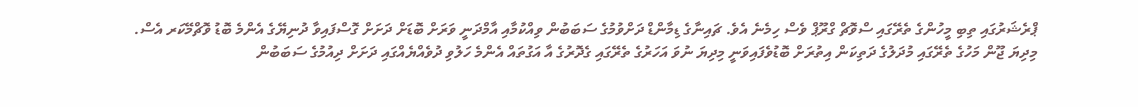ޕްރެޝަރުގައި ތިބި މީހުންގެ ތެރޭގައި ސްވޮޗް ގްރޫޕް ވެސް ހިމެނެ އެވެ. ޗައިނާގެ ޑިމާންޑް ދަށްވުމުގެ ސަބަބުން ވިއްކުމާއި އާމްދަނީ ވަރަށް ބޮޑަށް ދަށަށް ގޮސްފައިވާ ދުނިޔޭގެ އެންމެ ބޮޑު ވޮޗްމޭކަރ އެސް.
މިދިޔަ ޖޫން މަހުގެ ތެރޭގައި މުދަލުގެ ދަތިކަން އިތުރަށް ބޮޑުވެފައިވަނީ މިދިޔަ ނުވަ އަހަރުގެ ތެރޭގައި ގެދޮރުގެ އާ އަގުތައް އެންމެ ހަލުވި ދުވެއްޔެއްގައި ދަށަށް ދިއުމުގެ ސަބަބުން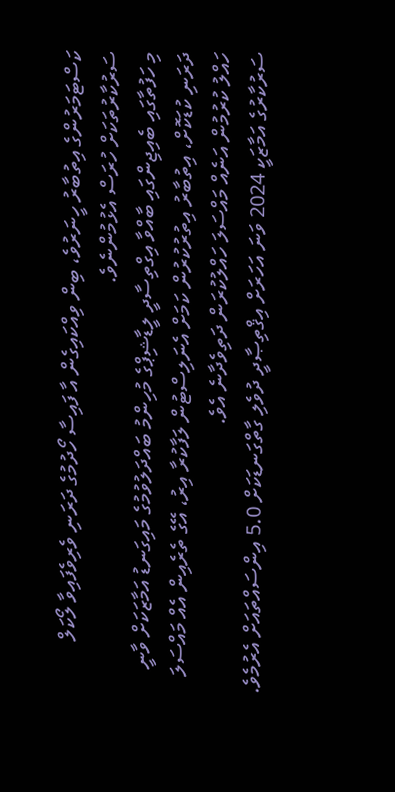ކަސްޓަމަރުންގެ އިތުބާރު ހީނަރުވެ، ބިން ވިއްކައިގެން އާ ފައިސާ ހޯދުމުގެ ދަރަނި ވެރިވެފައިވާ ލޯކަލް ސަރުކާރުތަކަށް ހުރަސް އެޅުމުންނެވެ.
މި ހަފުތާގައި ބެއިޖިންގައި ބާއްވާ އިގްތިސާދީ ލީޑާޝިޕްގެ މުހިންމު ބައްދަލުވުމުގެ މައިގަނޑު އަމާޒަކަށް ވާނީ ދަރަނި ކުޑަކޮށް، އިތުބާރު އިތުރުކުރުން ކަމަށް އެނަލިސްޓުން ލަފާކުރާ އިރު، އޭގެ ތެރެއިން އެއް މައްސަލަ ހައްލު ކުރުމުން އަނެއް މައްސަލަ ހައްލުކުރަން ދަތިވެދާނެ އެވެ.
ސަރުކާރުގެ އަމާޒަކީ 2024 ވަނަ އަހަރަށް އިޤްތިޞާދީ ދުވެލި ގާތްގަނޑަކަށް 5.0 އިންސައްތައަށް އެރުމެވެ.